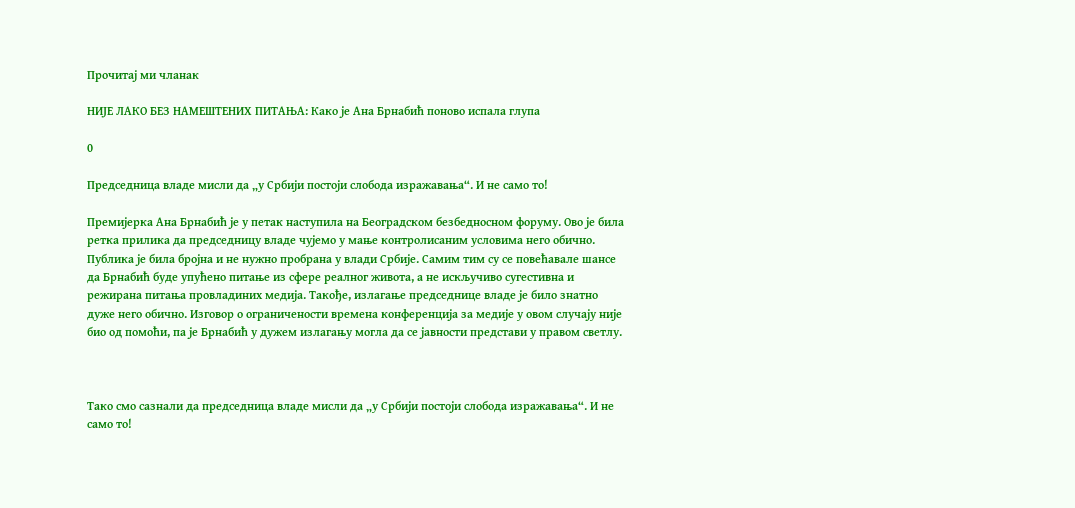Прочитај ми чланак

НИЈЕ ЛАКО БЕЗ НАМЕШТЕНИХ ПИТАЊА: Како је Ана Брнабић поново испала глупа

0

Председница владе мисли да „у Србији постоји слобода изражавања“. И не само то!

Премијерка Ана Брнабић је у петак наступила на Београдском безбедносном форуму. Ово је била ретка прилика да председницу владе чујемо у мање контролисаним условима него обично. Публика је била бројна и не нужно пробрана у влади Србије. Самим тим су се повећавале шансе да Брнабић буде упућено питање из сфере реалног живота, а не искључиво сугестивна и режирана питања провладиних медија. Такође, излагање председнице владе је било знатно дуже него обично. Изговор о ограничености времена конференција за медије у овом случају није био од помоћи, па је Брнабић у дужем излагању могла да се јавности представи у правом светлу.



Тако смо сазнали да председница владе мисли да „у Србији постоји слобода изражавања“. И не само то!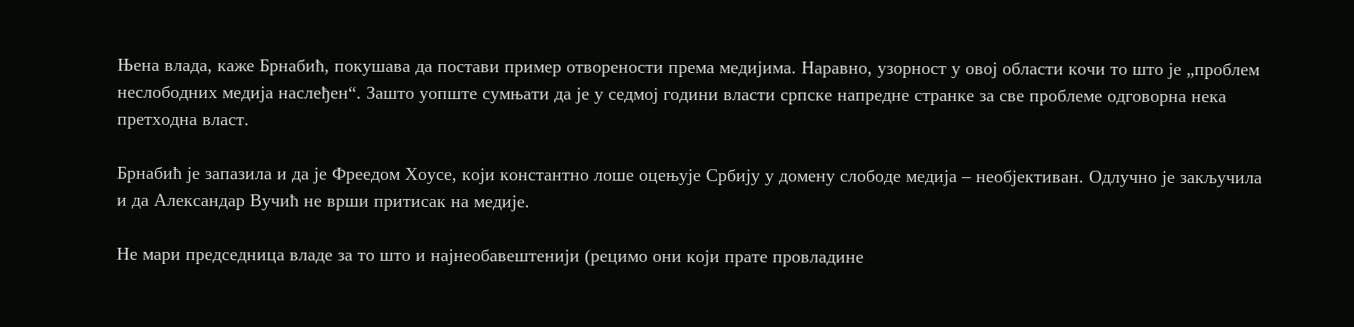Њена влада, каже Брнабић, покушава да постави пример отворености према медијима. Наравно, узорност у овој области кочи то што је „проблем неслободних медија наслеђен“. Зашто уопште сумњати да је у седмој години власти српске напредне странке за све проблеме одговорна нека претходна власт.

Брнабић је запазила и да је Фреедом Хоусе, који константно лоше оцењује Србију у домену слободе медија – необјективан. Одлучно је закључила и да Александар Вучић не врши притисак на медије.

Не мари председница владе за то што и најнеобавештенији (рецимо они који прате провладине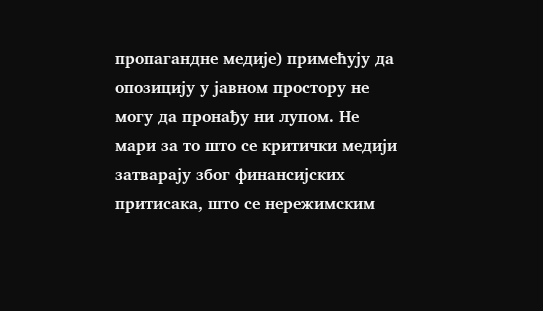пропагандне медије) примећују да опозицију у јавном простору не могу да пронађу ни лупом. Не мари за то што се критички медији затварају због финансијских притисака, што се нережимским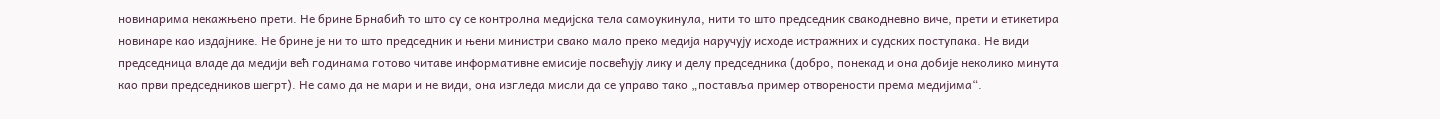новинарима некажњено прети. Не брине Брнабић то што су се контролна медијска тела самоукинула, нити то што председник свакодневно виче, прети и етикетира новинаре као издајнике. Не брине је ни то што председник и њени министри свако мало преко медија наручују исходе истражних и судских поступака. Не види председница владе да медији већ годинама готово читаве информативне емисије посвећују лику и делу председника (добро, понекад и она добије неколико минута као први председников шегрт). Не само да не мари и не види, она изгледа мисли да се управо тако „поставља пример отворености према медијима“.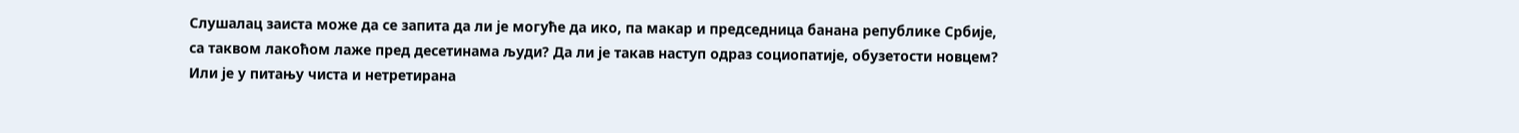Слушалац заиста може да се запита да ли је могуће да ико, па макар и председница банана републике Србије, са таквом лакоћом лаже пред десетинама људи? Да ли је такав наступ одраз социопатије, обузетости новцем? Или је у питању чиста и нетретирана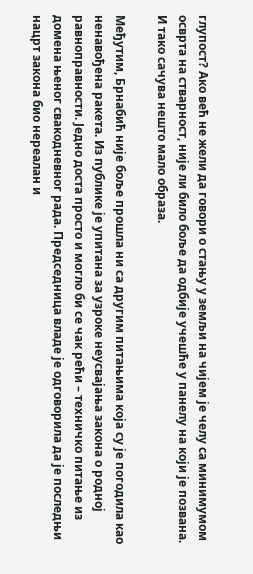глупост? Ако већ не жели да говори о стању у земљи на чијем је челу са минимумом осврта на стварност, није ли било боље да одбије учешће у панелу на који је позвана. И тако сачува нешто мало образа.

Међутим, Брнабић није боље прошла ни са другим питањима која су је погодила као ненавођена ракета. Из публике је упитана за узроке неусвајања закона о родној равноправности. Једно доста просто и могло би се чак рећи – техничко питање из домена њеног свакодневног рада. Председница владе је одговорила да је последњи нацрт закона био нереалан и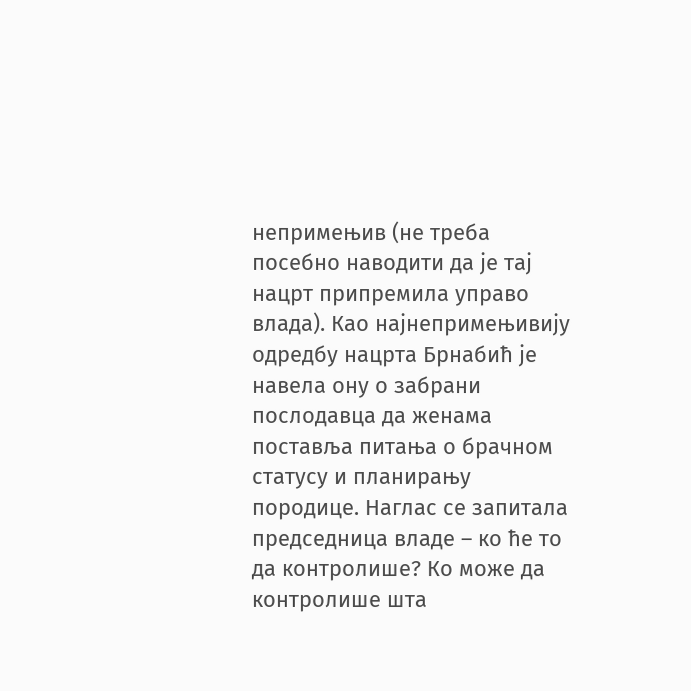непримењив (не треба посебно наводити да је тај нацрт припремила управо влада). Као најнепримењивију одредбу нацрта Брнабић је навела ону о забрани послодавца да женама поставља питања о брачном статусу и планирању породице. Наглас се запитала председница владе – ко ће то да контролише? Ко може да контролише шта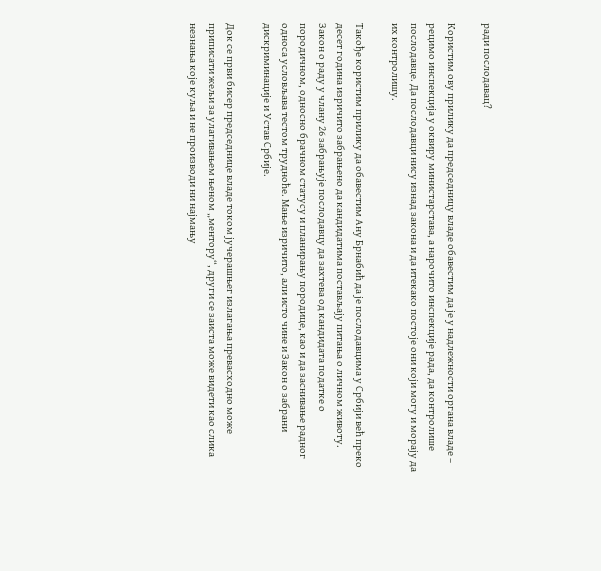ради послодавац?

Користим ову прилику да председницу владе обавестим да је у надлежности органа владе – рецимо инспекција у оквиру министарстава, а нарочито инспекције рада, да контролише послодавце. Да послодавци нису изнад закона и да итекако постоје они који могу и морају да их контролишу.

Такође користим прилику да обавестим Ану Брнабић да је послодавцима у Србији већ преко десет година изричито забрањено да кандидатима постављају питања о личном животу. Закон о раду у члану 26 забрањује послодавцу да захтева од кандидата податке о породичном, односно брачном статусу и планирању породице, као и да заснивање радног односа условљава тестом трудноће. Мање изричито, али исто чине и Закон о забрани дискриминације и Устав Србије.

Док се први бисер председнице владе током јучерашњег излагања превасходно може приписати жељи за улагивањем њеном „ментору“, други се заиста може видети као слика незнања које куља и не производи ни најмању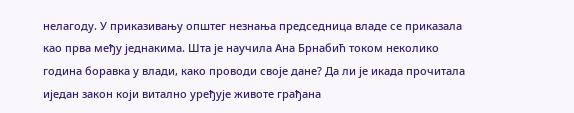нелагоду. У приказивању општег незнања председница владе се приказала као прва међу једнакима. Шта је научила Ана Брнабић током неколико година боравка у влади, како проводи своје дане? Да ли је икада прочитала иједан закон који витално уређује животе грађана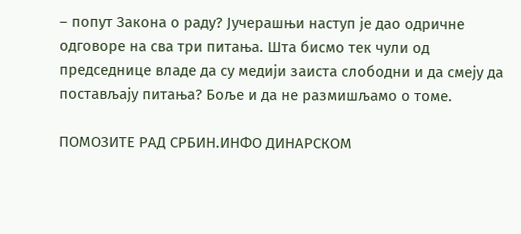– попут Закона о раду? Јучерашњи наступ је дао одричне одговоре на сва три питања. Шта бисмо тек чули од председнице владе да су медији заиста слободни и да смеју да постављају питања? Боље и да не размишљамо о томе.

ПОМОЗИТЕ РАД СРБИН.ИНФО ДИНАРСКОМ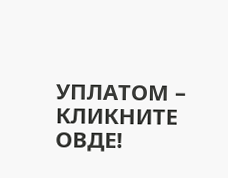УПЛАТОМ – КЛИКНИТЕ ОВДЕ!